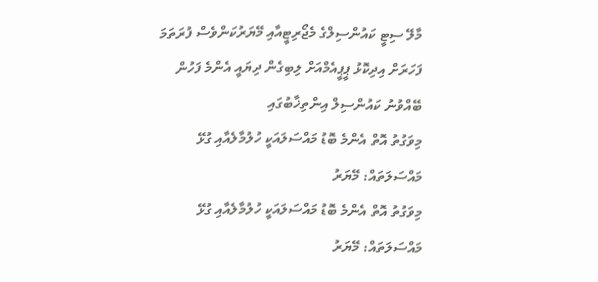މާލޭ ސިޓީ ކައުންސިލްގެ މެޖޯރިޓީއާއި މޭޔަރުކަންވެސް ފުރަތަމަ ފަހަރަށް އިދިކޮޅު ޕީޕީއެމްއަށް ލިބިގެން ދިޔައީ އެންމެ ފަހުން ބޭއްވުނު ކައުންސިލް އިންތިޚާބުގައި
މިވަގުތު އޮތް އެންމެ ބޮޑު މައްސަލައަކީ ހުލުމާލެއާއި ގުޅޭ މައްސަލަތައް: މޭޔަރު
މިވަގުތު އޮތް އެންމެ ބޮޑު މައްސަލައަކީ ހުލުމާލެއާއި ގުޅޭ މައްސަލަތައް: މޭޔަރު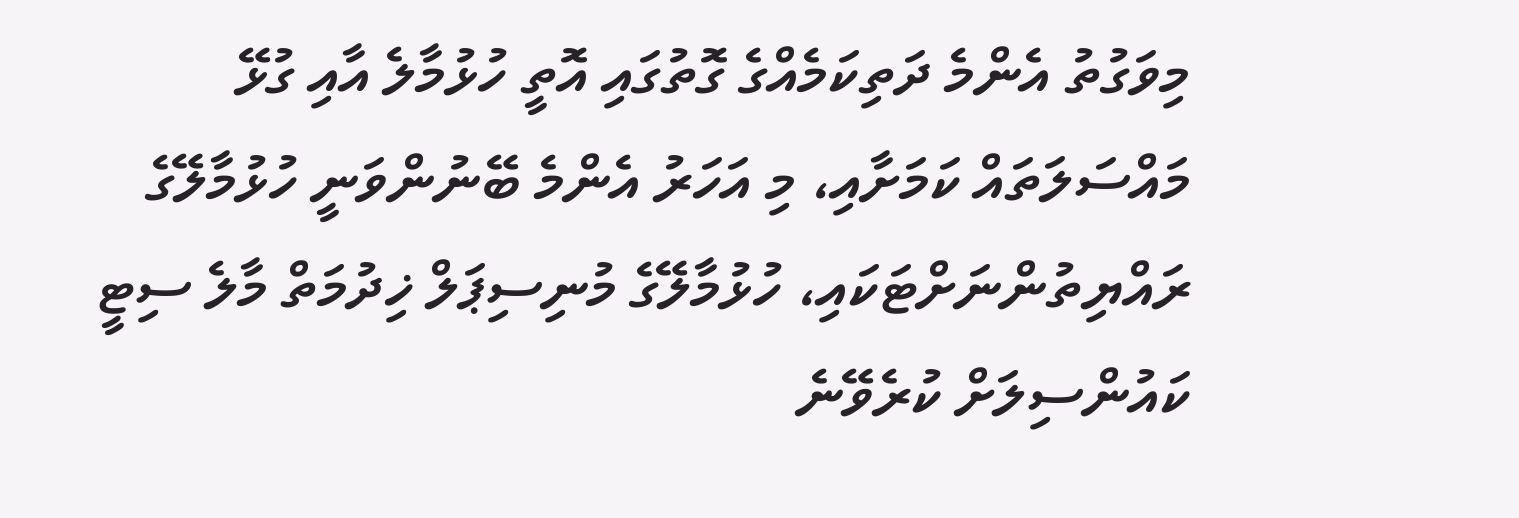މިވަގުތު އެންމެ ދަތިކަމެއްގެ ގޮތުގައި އޮތީ ހުޅުމާލެ އާއި ގުޅޭ މައްސަލަތައް ކަމަށާއި، މި އަހަރު އެންމެ ބޭނުންވަނީ ހުޅުމާލޭގެ ރައްޔިތުންނަށްޓަކައި، ހުޅުމާލޭގެ މުނިސިޕަލް ޚިދުމަތް މާލެ ސިޓީ ކައުންސިލަށް ކުރެވޭނެ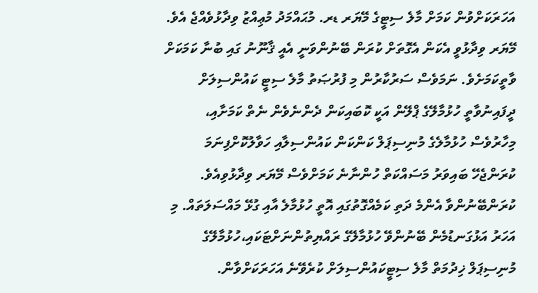އަހަރަކަށްވުން ކަމަށް މާލެ ސިޓީގެ މޭޔަރ ޑރ. މުޙައްމަދު މުޢިއްޒު ވިދާޅުވެއްޖެ އެވެ. މޭޔަރ ވިދާޅުވީ އެކަން އެގޮތަށް ކުރަން ބޭނުންވަނީ އެއީ ޤާނޫނު ގައި ބުނާ ކަމަކަށް ވާތީކަމަށެވެ. ނަމަވެސް ސަރުކާރުން މި ފުރުޞަތު މާލެ ސިޓީ ކައުންސިލަށް ދީފައިނުވާތީ ހުޅުމާލޭގެ ޕްލޭން އަކީ ކޮބައިކަން ދެންނެވެން ނެތް ކަމަށާއި، މިހާރުވެސް ހުޅުމާލެގެ މުނިސިޕަލް ކަންކަން ކައުންސިލާއި ހަވާލުކޮށްފިނަމަ ކުރަންޖެހޭ ބައިވަރު މަސައްކަތް ހުންނާނެ ކަމަށްވެސް މޭޔަރ ވިދާޅުވިއެވެ.
ކުރަންބޭނުންވާ އެންމެ ދަތި ކަމެއްގޮތުގައި އޮތީ ހުޅުމާލެ އާއި ގުޅޭ މައްސަލަތައް. މި އަހަރު އަޅުގަނޑުމެން ބޭނުންވޭ ހުޅުމާލޭގެ ރައްޔިތުންނަށްޓަކައި،ހުޅުމާލޭގެ މުނިސިޕަލް ޚިދުމަތް މާލެ ސިޓީކައުންސިލަށް ކުރެވޭނެ އަހަރަކަށްވާން.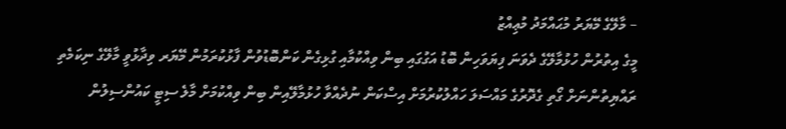– މާލޭގެ މޭޔަރު މުޙައްމަދު މުޢިއްޒު
މީގެ އިތުރުން ހުޅުމާލޭގެ ދެވަނަ ފިޔަވަހިން ބޮޑު އަގުގައި ބިން ވިއްކުމާއި ގުޅިގެން ކަންބޮޑުވުން ފާޅުކުރަމުން މޭޔަރ ވިދާޅުވީ މާލޭގެ ނިކަމެތި ރައްޔިތުންނަށް ގޯތި ގެދޮރުގެ މައްސަލަ ހައްލުކުރުމަށް އިސްކަން ނުދެއްވާ ހުޅުމާލޭއިން ބިން ވިއްކުމަށް މާލެ ސިޓީ ކައުންސިލުން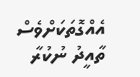އެއްގޮތަކަށްވެސް ތާއީދު ނުކުރާ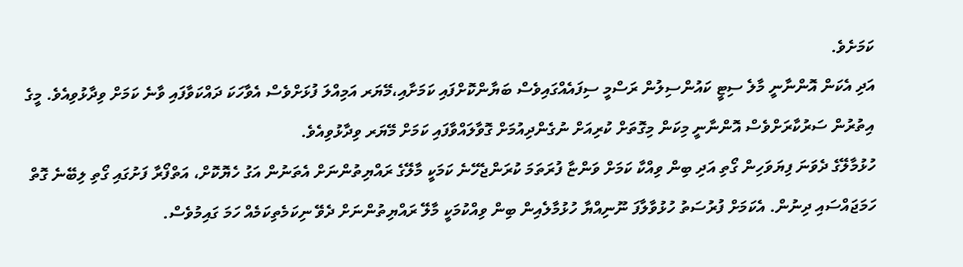ކަމަށެވެ.
އަދި އެކަން އޮންނާނީ މާލެ ސިޓީ ކައުންސިލުން ރަސްމީ ސިފައެއްގައިވެސް ބަޔާންކޮށްފައި ކަމަށާއި،މޭޔަރ އަމިއްލަ ފުޅަށްވެސް އެވާހަކަ ދައްކަވާފައި ވާނެ ކަމަށް ވިދާޅުވިއެވެ. މީގެ އިތުރުން ސަރުކާރަށްވެސް އޮންނާނީ މިކަން މިގޮތަށް ކުރިއަށް ނުގެންދިއުމަށް ގޮވާލައްވާފައި ކަމަށް މޭޔަރ ވިދާޅުވިއެވެ.
ހުޅުމާލޭގެ ދެވަނަ ފިޔަވަހިން ގޯތި އަދި ބިން ވިއްކާ ކަމަށް ވަންޏާ ފުރަތަމަ ކުރަންޖެހޭނެ ކަމަކީ މާލޭގެ ރައްޔިތުންނަށް އެތަނުން އަގު ހެޔޮކޮށް، އަތްފޯރާ ފަށުގައި ގޯތި ލިބޭނެ ގޮތް ހަމަޖައްސައި ދިނުން. އެކަމަށް ފުރުސަތު ހުޅުވާލާފަ ނޫނިއްޔާ ހުޅުމާލެއިން ބިން ވިއްކުމަކީ މާލޭ ރައްޔިތުންނަށް ދެވޭ ނިކަމެތިކަމެއް ހަމަ ގައިމުވެސް.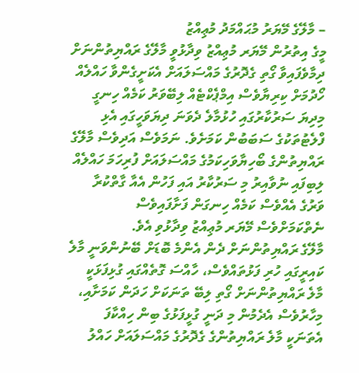– މާލޭގެ މޭޔަރު މުޙައްމަދު މުޢިއްޒު
މީގެ އިތުރުން މޭޔަރ މުޢިއްޒު ވިދާޅުވީ މާލޭގެ ރައްޔިތުންނަށް ދިމާވެފައިވާ ގޯތި ގެދޮރުގެ މައްސަލައަށް އެކަށީގެންވާ ހައްލެއް ހޯދުމަށް ކިރިޔާވެސް އިމްޕެކްޓެއް ލިބޭވަރު ކަމެއް ހިނގީ މިދިޔަ ސަރުކާރުގައި ހުޅުމާލެ ދެވަނަ ދިޔަވަހީގައި އެޅި ފްލެޓުތަކުގެ ސަބަބުން ކަމަށެވެ. ނަމަވެސް އަދިވެސް މާލޭގެ ރައްޔިތުންގެ ބޯހިޔާވަހިކަމުގެ މައްސަލައަށް ފުރިހަމަ ހައްލެއް ލިބިފައި ނުވާއިރު މި ސަރުކާރު އައި ފަހުން އެއާ ގާތްކުރާ ވަރުގެ އެއްވެސް ކަމެއް ހިނގަން ފަށާފައިވެސް ނެތްކަމަށްވެސް މޭޔަރ މުޢިއްޒު ވިދާޅުވި އެވެ.
މާލޭގެ ރައްޔިތުންނަށް ދެން އެންމެ ބޮޑަށް ބޭނުންވަނީ މާލެ ކައިރީގައި ހުރި ފަޅުތައްވެސް، ހާއްސަ ގޮތެއްގައި ގުޅިފަޅަކީ މާލެ ރައްޔިތުންނަށް ގޯތި ލިބޭ ތަނަކަށް ހަދަން ކަމަށާއި، މިހާރުވެސް އެދެމުން މި ދަނީ ގުޅީފަޅުގެ ބިން ހިއްކާފަ އެތަނަކީ މާލެ ރައްޔިތުންގެ ގެދޮރުގެ މައްސަލައަށް ހައްލު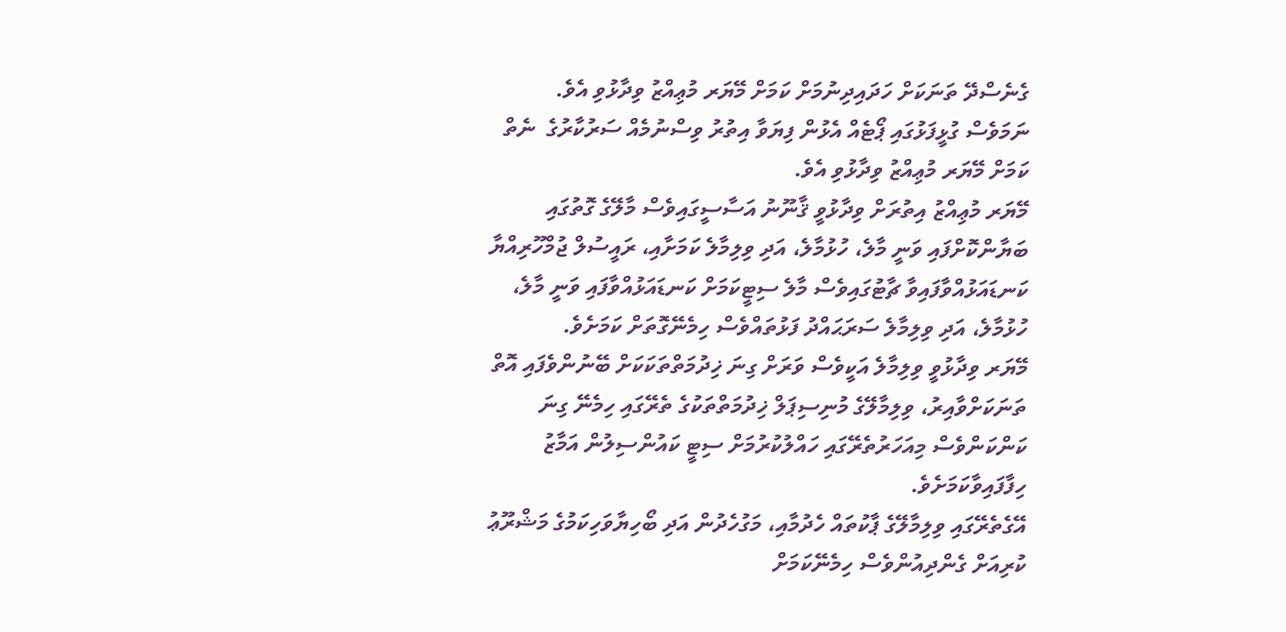ގެނެސްދޭ ތަނަކަށް ހަދައިދިނުމަށް ކަމަށް މޭޔަރ މުޢިއްޒު ވިދާޅުވި އެވެ.
ނަމަވެސް ގުޅީފަޅުގައި ޕޯޓެއް އެޅުން ފިޔަވާ އިތުރު ވިސްނުމެއް ސަރުކާރުގެ  ނެތް ކަމަށް މޭޔަރ މުޢިއްޒު ވިދާޅުވި އެވެ.
މޭޔަރ މުޢިއްޒު އިތުރަށް ވިދާޅުވީ ޤާނޫނު އަސާސީގައިވެސް މާލޭގެ ގޮތުގައި ބަޔާންކޮށްފައި ވަނީ މާލެ، ހުޅުމާލެ، އަދި ވިލިމާލެ ކަމަށާއި، ރައީސުލް ޖުމްހޫރިއްޔާ ކަނޑައަޅުއްވާފައިވާ ޗާޓުގައިވެސް މާލެ ސިޓީކަމަށް ކަނޑައަޅުއްވާފައި ވަނީ މާލެ، ހުޅުމާލެ، އަދި ވިލިމާލެ ސަރަޙައްދު ފަޅުތައްވެސް ހިމެނޭގޮތަށް ކަމަށެވެ.
މޭޔަރ ވިދާޅުވީ ވިލިމާލެ އަކީވެސް ވަރަށް ގިނަ ޚިދުމަތްތަކަކަށް ބޭނުންވެފައި އޮތް ތަނަކަށްވާއިރު، ވިލިމާލޭގެ މުނިސިޕަލް ޚިދުމަތްތަކުގެ ތެރޭގައި ހިމެނޭ ގިނަ ކަންކަންވެސް މިއަހަރުތެރޭގައި ހައްލުކުރުމަށް ސިޓީ ކައުންސިލުން އަމާޒު ހިފާފައިވާކަމަށެވެ.
އޭގެތެރޭގައި ވިލިމާލޭގެ ޕާކުތައް ހެދުމާއި، މަގުހެދުން އަދި ބޯހިޔާވަހިކަމުގެ މަޝްރޫޢު ކުރިއަށް ގެންދިއުންވެސް ހިމެނޭކަމަށް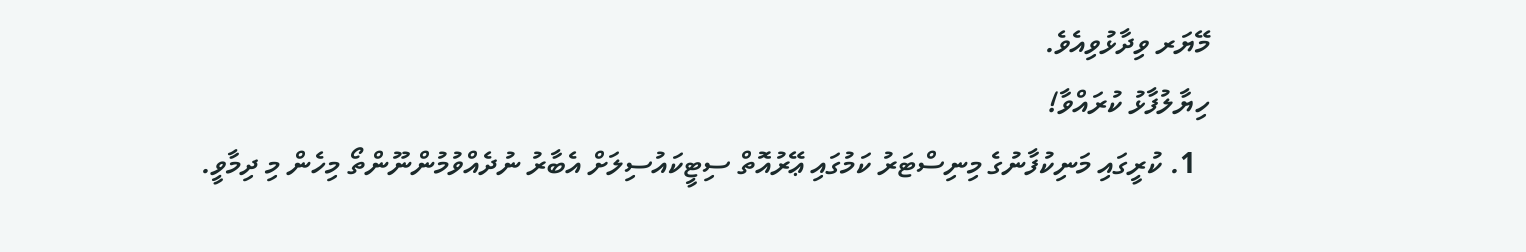މޭޔަރ ވިދާޅުވިއެވެ.
ހިޔާލުފާޅު ކުރައްވާ!
  1. ކުރީގައި މަނިކުފާނުގެ މިނިސްޓަރު ކަމުގައި ޢޭރުއޮތް ސިޓީކައުސިލަށް އެބާރު ނުދެއްވުމުންނޫންތޯ މިހެން މި ދިމާވީ.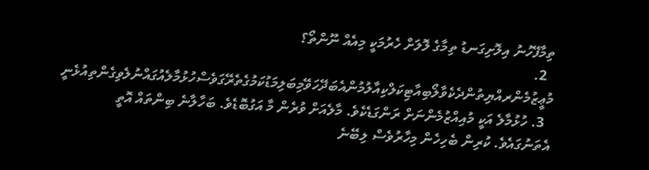ތިމާފޭހުނު އިލޮށިގަނޑު ތިމާގެ ލޮލަށް ހެރުމަކީ މިއެއް ނޫންތޯ؟
  2. މުޢީޒުމެންރއްޔިތުންދެކެވާލޯބިއާޓިކަލްކިއާލުމުންއެބަދޭހަވޭމިބަލިމަޑުކަމުގެތެރޭގަވެސްހުޅުމާލެއުގައްނުލެވިގެންތިއުޅެނީ
  3. ހުޅުމާލެ އަކީ މުއިއްޒުމެންނަށް ރަންގަޑެކެވެ. މާލެއަށް ވުރެން މާ އަގުބޮޑެވެ. ބަހާލާނެ ބިންތައް އޮތީ އެތަނުގައެވެ. ކުރިން ބެހިހެން މިހާރުވެސް ލިބޭނެ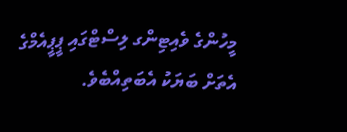މީހުންގެ ވެއިޓިންގ ލިސްޓްގައި ޕީޕީއެމްގެ އެތަށް ބަޔަކު އެބަތިއްބެވެ.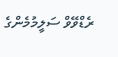ރެޑްވޭވް ސަލީމުމެންގެ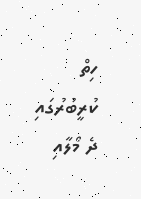ހިތް ކުރީބުރުގައި ދެ މޯލާއި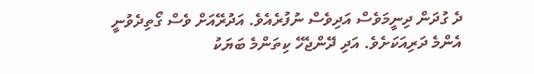ދެ ގުދަން ދިނީމަވެސް އަދިވެސް ނުފުރެއެވެ. އަދުރޭއަށް ވެސް ގޯތިދެވުނީ އެންމެ ދަރިއަކަށެވެ. އަދި ދޭންޖެހޭ ކިތަންމެ ބަޔަކު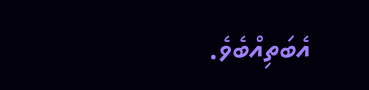އެބަތިއްބެވެ.